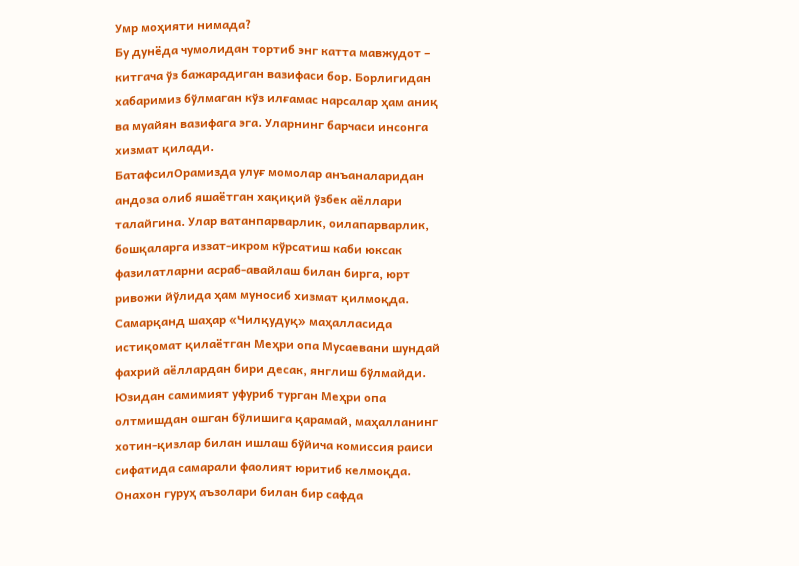Умр моҳияти нимада?
Бу дунёда чумолидан тортиб энг катта мавжудот – китгача ўз бажарадиган вазифаси бор. Борлигидан хабаримиз бўлмаган кўз илғамас нарсалар ҳам аниқ ва муайян вазифага эга. Уларнинг барчаси инсонга хизмат қилади.
БатафсилОрамизда улуғ момолар анъаналаридан андоза олиб яшаётган хақиқий ўзбек аёллари талайгина. Улар ватанпарварлик, оилапарварлик, бошқаларга иззат-икром кўрсатиш каби юксак фазилатларни асраб-авайлаш билан бирга, юрт ривожи йўлида ҳам муносиб хизмат қилмоқда.
Самарқанд шаҳар «Чилқудуқ» маҳалласида истиқомат қилаётган Меҳри опа Мусаевани шундай фахрий аёллардан бири десак, янглиш бўлмайди. Юзидан самимият уфуриб турган Меҳри опа олтмишдан ошган бўлишига қарамай, маҳалланинг хотин-қизлар билан ишлаш бўйича комиссия раиси сифатида самарали фаолият юритиб келмоқда. Онахон гуруҳ аъзолари билан бир сафда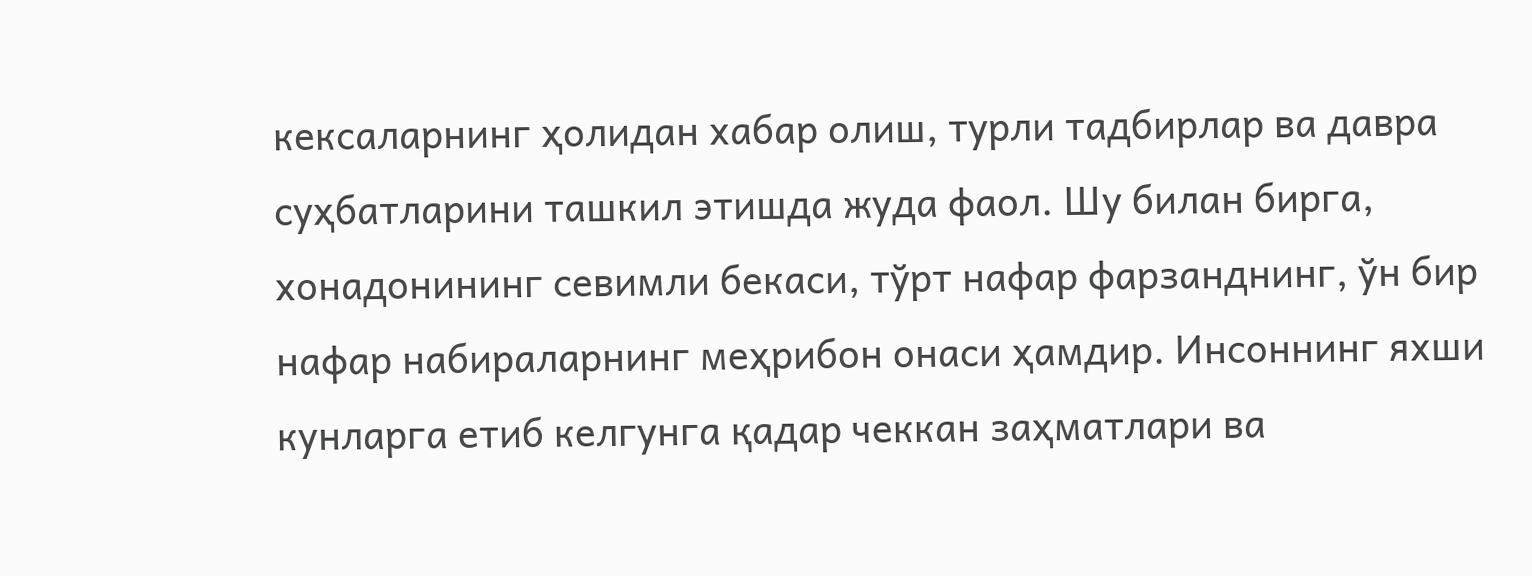кексаларнинг ҳолидан хабар олиш, турли тадбирлар ва давра суҳбатларини ташкил этишда жуда фаол. Шу билан бирга, хонадонининг севимли бекаси, тўрт нафар фарзанднинг, ўн бир нафар набираларнинг меҳрибон онаси ҳамдир. Инсоннинг яхши кунларга етиб келгунга қадар чеккан заҳматлари ва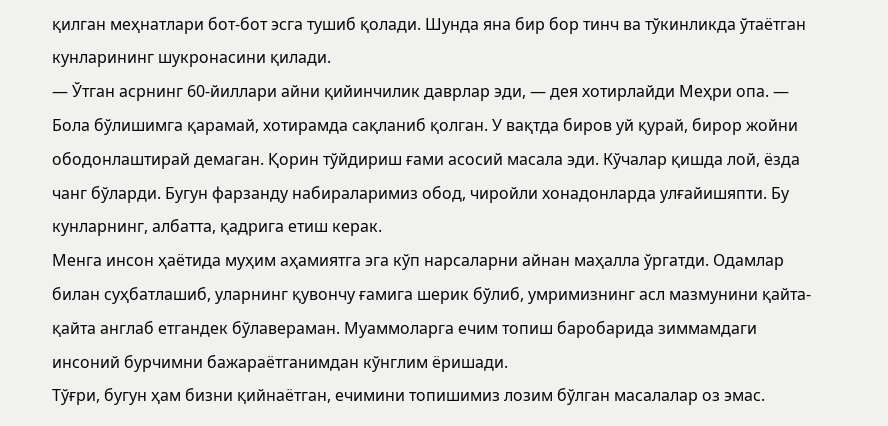қилган меҳнатлари бот-бот эсга тушиб қолади. Шунда яна бир бор тинч ва тўкинликда ўтаётган кунларининг шукронасини қилади.
— Ўтган асрнинг 60-йиллари айни қийинчилик даврлар эди, — дея хотирлайди Меҳри опа. — Бола бўлишимга қарамай, хотирамда сақланиб қолган. У вақтда биров уй қурай, бирор жойни ободонлаштирай демаган. Қорин тўйдириш ғами асосий масала эди. Кўчалар қишда лой, ёзда чанг бўларди. Бугун фарзанду набираларимиз обод, чиройли хонадонларда улғайишяпти. Бу кунларнинг, албатта, қадрига етиш керак.
Менга инсон ҳаётида муҳим аҳамиятга эга кўп нарсаларни айнан маҳалла ўргатди. Одамлар билан суҳбатлашиб, уларнинг қувончу ғамига шерик бўлиб, умримизнинг асл мазмунини қайта-қайта англаб етгандек бўлавераман. Муаммоларга ечим топиш баробарида зиммамдаги инсоний бурчимни бажараётганимдан кўнглим ёришади.
Тўғри, бугун ҳам бизни қийнаётган, ечимини топишимиз лозим бўлган масалалар оз эмас.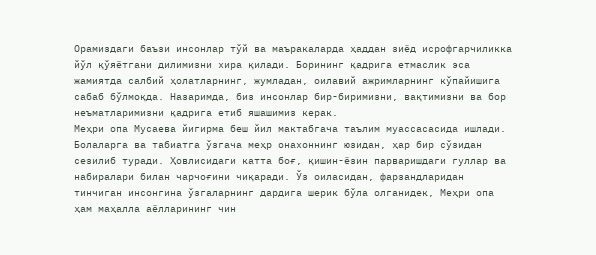Орамиздаги баъзи инсонлар тўй ва маъракаларда ҳаддан зиёд исрофгарчиликка йўл қўяётгани дилимизни хира қилади. Борининг қадрига етмаслик эса жамиятда салбий ҳолатларнинг, жумладан, оилавий ажримларнинг кўпайишига сабаб бўлмоқда. Назаримда, биз инсонлар бир-биримизни, вақтимизни ва бор неъматларимизни қадрига етиб яшашимиз керак.
Меҳри опа Мусаева йигирма беш йил мактабгача таълим муассасасида ишлади. Болаларга ва табиатга ўзгача меҳр онахоннинг юзидан, ҳар бир сўзидан сезилиб туради. Ҳовлисидаги катта боғ, қишин-ёзин парваришдаги гуллар ва набиралари билан чарчоғини чиқаради. Ўз оиласидан, фарзандларидан тинчиган инсонгина ўзгаларнинг дардига шерик бўла олганидек, Меҳри опа ҳам маҳалла аёлларининг чин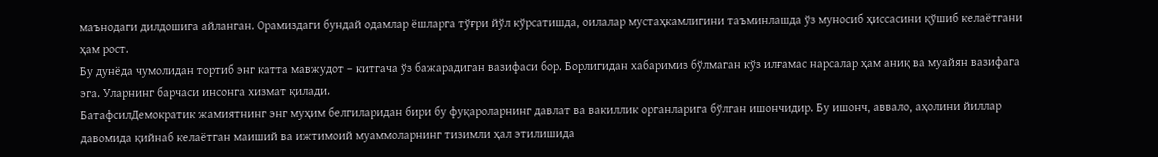маънодаги дилдошига айланган. Орамиздаги бундай одамлар ёшларга тўғри йўл кўрсатишда, оилалар мустаҳкамлигини таъминлашда ўз муносиб ҳиссасини қўшиб келаётгани ҳам рост.
Бу дунёда чумолидан тортиб энг катта мавжудот – китгача ўз бажарадиган вазифаси бор. Борлигидан хабаримиз бўлмаган кўз илғамас нарсалар ҳам аниқ ва муайян вазифага эга. Уларнинг барчаси инсонга хизмат қилади.
БатафсилДемократик жамиятнинг энг муҳим белгиларидан бири бу фуқароларнинг давлат ва вакиллик органларига бўлган ишончидир. Бу ишонч, аввало, аҳолини йиллар давомида қийнаб келаётган маиший ва ижтимоий муаммоларнинг тизимли ҳал этилишида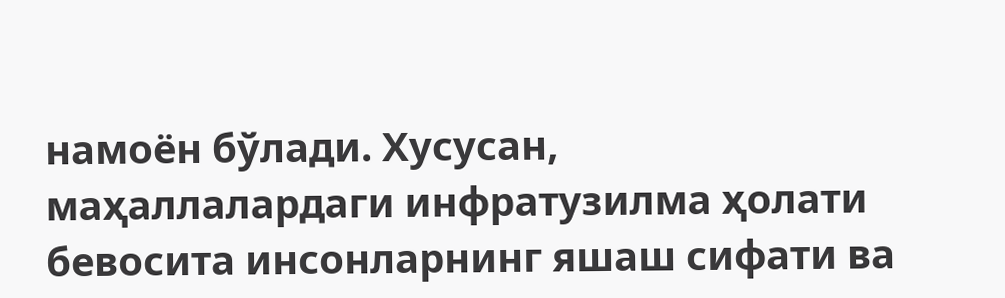намоён бўлади. Хусусан, маҳаллалардаги инфратузилма ҳолати бевосита инсонларнинг яшаш сифати ва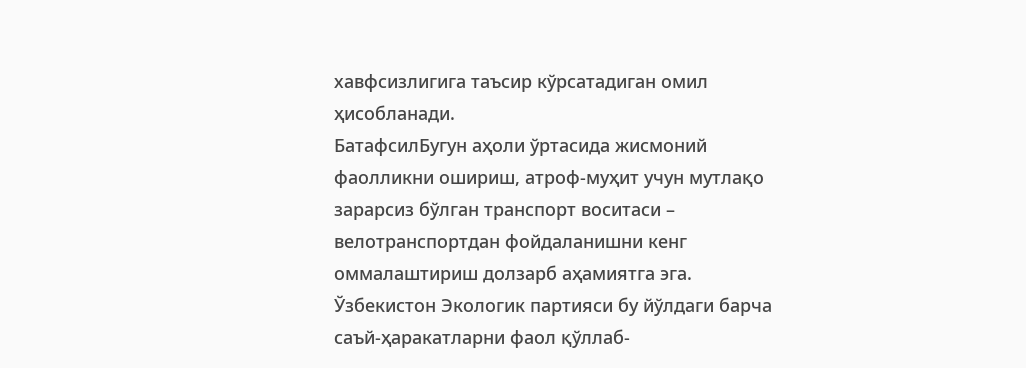хавфсизлигига таъсир кўрсатадиган омил ҳисобланади.
БатафсилБугун аҳоли ўртасида жисмоний фаолликни ошириш, атроф-муҳит учун мутлақо зарарсиз бўлган транспорт воситаси – велотранспортдан фойдаланишни кенг оммалаштириш долзарб аҳамиятга эга. Ўзбекистон Экологик партияси бу йўлдаги барча саъй-ҳаракатларни фаол қўллаб-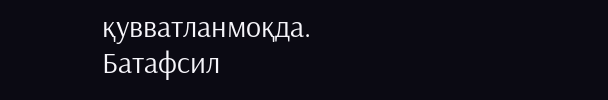қувватланмоқда.
Батафсил